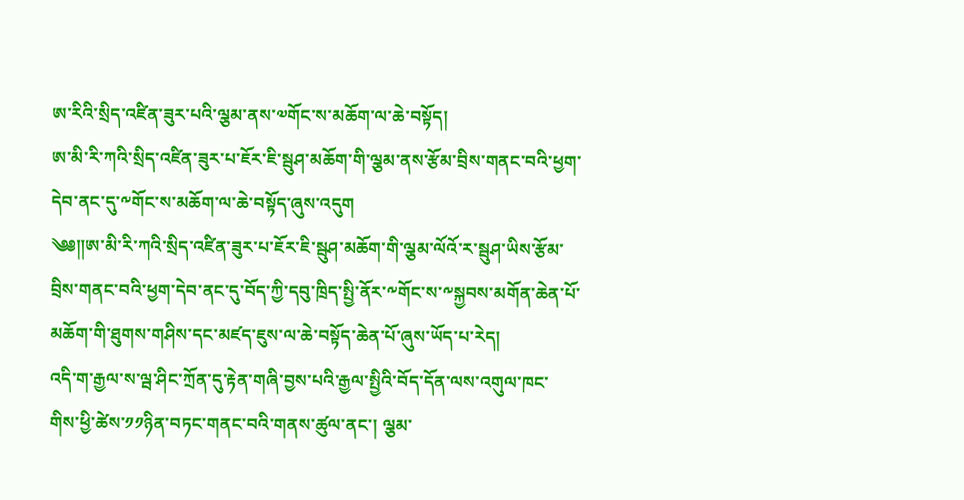ཨ་རིའི་སྲིད་འཛིན་ཟུར་པའི་ལྕམ་ནས་༧གོང་ས་མཆོག་ལ་ཆེ་བསྟོད།
ཨ་མི་རི་ཀའི་སྲིད་འཛིན་ཟུར་པ་ཇོར་ཇི་སྦུཤ་མཆོག་གི་ལྕམ་ནས་རྩོམ་བྲིས་གནང་བའི་ཕྱག་དེབ་ནང་དུ་༸གོང་ས་མཆོག་ལ་ཆེ་བསྟོད་ཞུས་འདུག
༄༅༎ཨ་མི་རི་ཀའི་སྲིད་འཛིན་ཟུར་པ་ཇོར་ཇི་སྦུཤ་མཆོག་གི་ལྕམ་ལོའོ་ར་སྦུཤ་ཡིས་རྩོམ་བྲིས་གནང་བའི་ཕྱག་དེབ་ནང་དུ་བོད་ཀྱི་དབུ་ཁྲིད་སྤྱི་ནོར་༸གོང་ས་༸སྐྱབས་མགོན་ཆེན་པོ་མཆོག་གི་ཐུགས་གཤིས་དང་མཛད་ཇུས་ལ་ཆེ་བསྟོད་ཆེན་པོ་ཞུས་ཡོད་པ་རེད།
འདི་ག་རྒྱལ་ས་ལྦ་ཤིང་ཀྲོན་དུ་རྟེན་གཞི་བྱས་པའི་རྒྱལ་སྤྱིའི་བོད་དོན་ལས་འགུལ་ཁང་གིས་ཕྱི་ཚེས་༡༡ཉིན་བཏང་གནང་བའི་གནས་ཚུལ་ནང་། ལྕམ་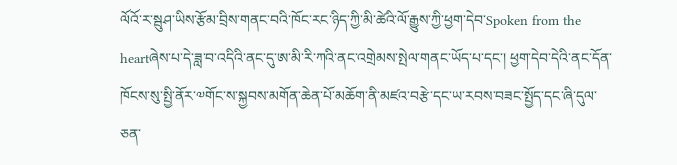ལོའོ་ར་སྦུཤ་ཡིས་རྩོམ་བྲིས་གནང་བའི་ཁོང་རང་ཉིད་ཀྱི་མི་ཚེའི་ལོ་རྒྱུས་ཀྱི་ཕྱག་དེབ་Spoken from the heartཞེས་པ་དེ་ཟླ་བ་འདིའི་ནང་དུ་ཨ་མི་རི་ཀའི་ནང་འགྲེམས་སྤེལ་གནང་ཡོད་པ་དང་། ཕྱག་དེབ་དེའི་ནང་དོན་ཁོངས་སུ་སྤྱི་ནོར་༧གོང་ས་སྐྱབས་མགོན་ཆེན་པོ་མཆོག་ནི་མཛའ་བརྩེ་དང་ཡ་རབས་བཟང་སྤྱོད་དང་ཞི་དུལ་ཅན་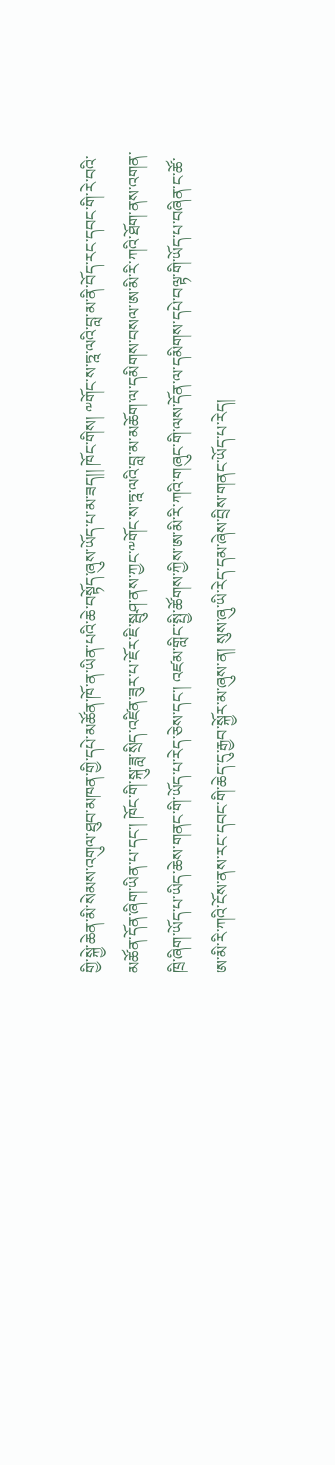གྱི་སྐྱེ་ཆེན་མི་སེམས་འགུལ་ཐུབ་མཁན་གྱི་དཔེ་མཚོན་ཁོ་ན་ཡིན་པའི་ཆེ་བསྟོད་ཞུས་ཡོད་པ་མ་ཟད།། ཁོང་གིས། ༸གོང་ས་ཏྰ་ལའི་བླ་མ་ནི་བོད་རང་དབང་གི་རེ་བའི་མཚོན་དོན་ཞིག་ཡིན་པ་དང་། ཁོང་གི་སྐུ་ཟླ་སྲིད་འཛིན་ཟུར་པ་ཇོར་ཇི་སྦུཤ་ནས་ཀྱང་༸གོང་ས་ཏྰ་ལའི་བླ་མ་མཆོག་ལ་དམིགས་བསལ་ཨ་མི་རི་ཀའི་ཐོག་ནས་འགན་ཁྲི་ཞིག་ཡོད་པ་ཡིད་ཆེས་གནང་གི་ཡོད་པ་རེད་ཅེས་དང་། འཛམ་གླིང་སྤྱི་ཚོགས་ཀྱིས་ཨ་མི་རི་ཀའི་གཞུང་གི་ལས་དོན་ལ་དམིགས་དཔེ་བལྟ་གི་ཡོད་པ་བཞིན་ང་ཚོ་ཨ་མི་རི་ཀའི་ངོས་ནས་རང་དབང་གི་ཆེད་དུ་རྒྱབ་སྐྱོར་མ་ཞུས་ན། སུས་ཞུ་ཡི་རེད་དམ་ཞེས་བྲིས་གནང་ཡོད་པ་རེད།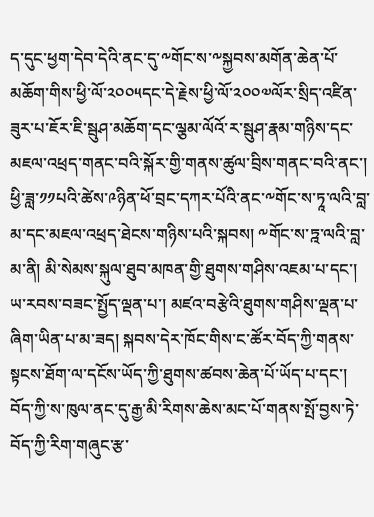ད་དུང་ཕྱག་དེབ་དེའི་ནང་དུ་༸གོང་ས་༸སྐྱབས་མགོན་ཆེན་པོ་མཆོག་གིས་ཕྱི་ལོ་༢༠༠༥དང་དེ་རྗེས་ཕྱི་ལོ་༢༠༠༧ལོར་སྲིད་འཛིན་ཟུར་པ་ཇོར་ཇི་སྦུཤ་མཆོག་དང་ལྕམ་ལོའོ་ར་སྦུཤ་རྣམ་གཉིས་དང་མཇལ་འཕྲད་གནང་བའི་སྐོར་གྱི་གནས་ཚུལ་བྲིས་གནང་བའི་ནང་། ཕྱི་ཟླ་༡༡པའི་ཚེས་༩ཉིན་ཕོ་བྲང་དཀར་པོའི་ནང་༸གོང་ས་ཏཱ་ལའི་བླ་མ་དང་མཇལ་འཕྲད་ཐེངས་གཉིས་པའི་སྐབས། ༸གོང་ས་ཏྰ་ལའི་བླ་མ་ནི། མི་སེམས་སྐུལ་ཐུབ་མཁན་གྱི་ཐུགས་གཤིས་འཇམ་པ་དང་། ཡ་རབས་བཟང་སྤྱོད་ལྡན་པ་། མཛའ་བརྩེའི་ཐུགས་གཤིས་ལྡན་པ་ཞིག་ཡིན་པ་མ་ཟད། སྐབས་དེར་ཁོང་གིས་ང་ཚོར་བོད་ཀྱི་གནས་སྟངས་ཐོག་ལ་དངོས་ཡོད་ཀྱི་ཐུགས་ཚབས་ཆེན་པོ་ཡོད་པ་དང་། བོད་ཀྱི་ས་ཁུལ་ནང་དུ་རྒྱ་མི་རིགས་ཆེས་མང་པོ་གནས་སྤོ་བྱས་ཏེ་བོད་ཀྱི་རིག་གཞུང་རྩ་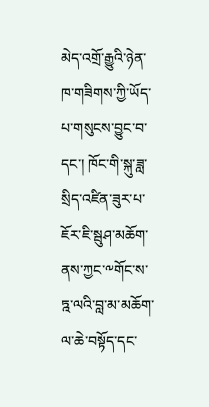མེད་འགྲོ་རྒྱུའི་ཉེན་ཁ་གཟིགས་ཀྱི་ཡོད་པ་གསུངས་བྱུང་བ་དང་། ཁོང་གི་སྐུ་ཟླ་སྲིད་འཛིན་ཟུར་པ་ཇོར་ཇི་སྦུཤ་མཆོག་ནས་ཀྱང་༸གོང་ས་ཏྰ་ལའི་བླ་མ་མཆོག་ལ་ཆེ་བསྟོད་དང་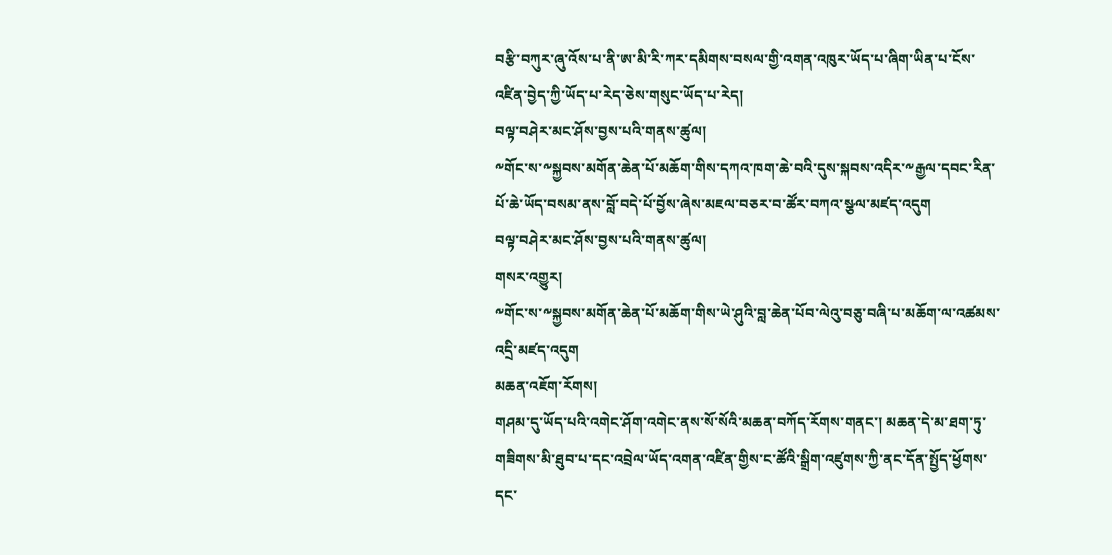བརྩི་བཀུར་ཞུ་འོས་པ་ནི་ཨ་མི་རི་ཀར་དམིགས་བསལ་གྱི་འགན་འཁུར་ཡོད་པ་ཞིག་ཡིན་པ་ངོས་འཛིན་བྱེད་ཀྱི་ཡོད་པ་རེད་ཅེས་གསུང་ཡོད་པ་རེད།
བལྟ་བཤེར་མང་ཤོས་བྱས་པའི་གནས་ཚུལ།
༸གོང་ས་༸སྐྱབས་མགོན་ཆེན་པོ་མཆོག་གིས་དཀའ་ཁག་ཆེ་བའི་དུས་སྐབས་འདིར་༸རྒྱལ་དབང་རིན་པོ་ཆེ་ཡོད་བསམ་ནས་བློ་བདེ་པོ་བྱོས་ཞེས་མཇལ་བཅར་བ་ཚོར་བཀའ་སྩལ་མཛད་འདུག
བལྟ་བཤེར་མང་ཤོས་བྱས་པའི་གནས་ཚུལ།
གསར་འགྱུར།
༸གོང་ས་༸སྐྱབས་མགོན་ཆེན་པོ་མཆོག་གིས་ཡེ་ཤུའི་བླ་ཆེན་པོབ་ལེའུ་བཅུ་བཞི་པ་མཆོག་ལ་འཚམས་འདྲི་མཛད་འདུག
མཆན་འཇོག་རོགས།
གཤམ་དུ་ཡོད་པའི་འགེང་ཤོག་འགེང་ནས་སོ་སོའི་མཆན་བཀོད་རོགས་གནང་། མཆན་དེ་མ་ཐག་ཏུ་གཟིགས་མི་ཐུབ་པ་དང་འབྲེལ་ཡོད་འགན་འཛིན་གྱིས་ང་ཚོའི་སྒྲིག་འཛུགས་ཀྱི་ནང་དོན་སྤྱོད་ཕྱོགས་དང་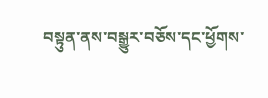བསྟུན་ནས་བསྒྱུར་བཅོས་དང་ཕྱོགས་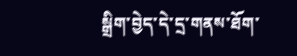སྒྲིག་བྱེད་དེ་དྲ་གནས་ཐོག་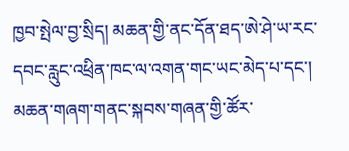ཁྱབ་སྤེལ་བྱ་སྲིད། མཆན་གྱི་ནང་དོན་ཐད་ཨེ་ཤེ་ཡ་རང་དབང་རླུང་འཕྲིན་ཁང་ལ་འགན་གང་ཡང་མེད་པ་དང་། མཆན་གཞག་གནང་སྐབས་གཞན་གྱི་ཚོར་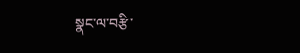སྣང་ལ་བརྩི་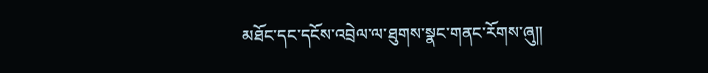མཐོང་དང་དངོས་འབྲེལ་ལ་ཐུགས་སྣང་གནང་རོགས་ཞུ༎